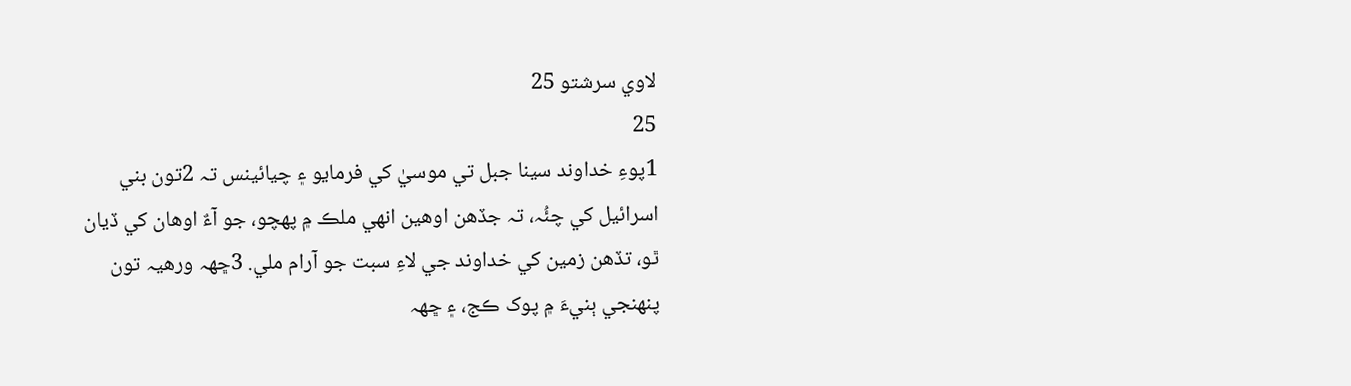لاوي سرشتو 25
25
1پوءِ خداوند سينا جبل تي موسيٰ کي فرمايو ۽ چيائينس تہ 2تون بني اسرائيل کي چئُہ، تہ جڏهن اوهين انهي ملڪ ۾ پهچو، جو آءٌ اوهان کي ڏيان ٿو، تڏهن زمين کي خداوند جي لاءِ سبت جو آرام ملي. 3ڇهہ ورهيہ تون پنهنجي ٻنيءَ ۾ پوک ڪج، ۽ ڇهہ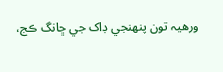ورهيہ تون پنهنجي ڊاک جي ڇانگ ڪج،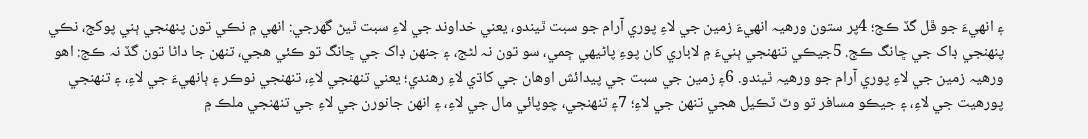۽ انهيءَ جو ڦل گڏ ڪج؛ 4پر ستون ورهيہ انهيءَ زمين جي لاءِ پوري آرام جو سبت ٿيندو، يعني خداوند جي لاءِ سبت ٿيڻ گهرجي: انهي ۾ نڪي تون پنهنجي ٻني پوکج، نڪي پنهنجي ڊاک جي ڇانگ ڪج. 5جيڪي تنهنجي ٻنيءَ ۾ لاباري کان پوءِ پاڻيهي ڄمي، سو تون نہ لڻج، ۽ جنهن ڊاک جي ڇانگ تو ڪئي هجي، تنهن جا داڻا تون گڏ نہ ڪج: اهو ورهيہ زمين جي لاءِ پوري آرام جو ورهيہ ٿيندو. 6۽ زمين جي سبت جي پيدائش اوهان جي کاڌي لاءِ رهندي؛ يعني تنهنجي لاءِ، تنهنجي نوڪر ۽ ٻانهيءَ جي لاءِ، ۽ تنهنجي پورهيت جي لاءِ، ۽ جيڪو مسافر تو وٽ ٽڪيل هجي تنهن جي لاءِ؛ 7۽ تنهنجي، چوپائي مال جي لاءِ، ۽ انهن جانورن جي لاءِ جي تنهنجي ملڪ ۾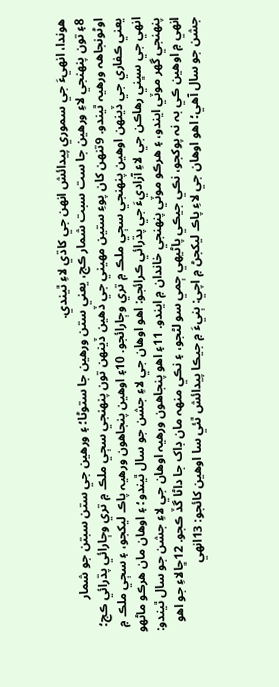هوندا، انهيءَ جي سموري پيدائش انهن جي کاڌي لاءِ ٿيندي.
8۽ تون پنهنجي لاءِ ورهين جا ست سبت شمار ڪج، يعني ستن ورهين جا ستوڻا؛ ۽ ورهين جي ستن سبتن جو شمار اوڻونجاهہ ورهيہ ٿيندو. 9تنهن کان پوءِ ستين مهيني جي ڏهين ڏينهن تون پنهنجي سڄي ملڪ ۾ تري وڄارائي پڌرائي ڪج؛ يعني ڪفاري جي ڏينهن اوهين پنهنجي سڄي ملڪ ۾ تري وڄارائجو. 10۽ اوهين پنجاهون ورهيہ پاڪ ليکجو، ۽ سڄي ملڪ ۾ انهي جي سڀني رهاڪن جي لاءِ آزاديءَ جي پڌرائي ڪرائجو: اهو اوهان جي لاءِ جشن جو سال ٿيندو؛ ۽ اوهان مان هرڪو ماڻهو پنهنجي گهر موٽي ايندو، ۽ هرڪو موٽي پنهنجي خاندان ۾ ايندو. 11۽ اهو پنجاهون ورهيہ اوهان جي لاءِ جشن جو سال ٿيندو: انهي ۾ اوهين ڪي بہ نہ پوکجو، نڪي جيڪي پاڻيهي ڄمي سو لڻجو، ۽ نڪي منهہ مان ڊاک جا داڻا گڏ ڪجو. 12ڇالاءِ جو اهو جشن جو سال آهي؛ اهو اوهان جي لاءِ پاڪ ليکجڻ ۾ اچي: ٻنيءَ ۾ جيڪا پيدائش ٿئي سا اوهين کائجو: 13انهي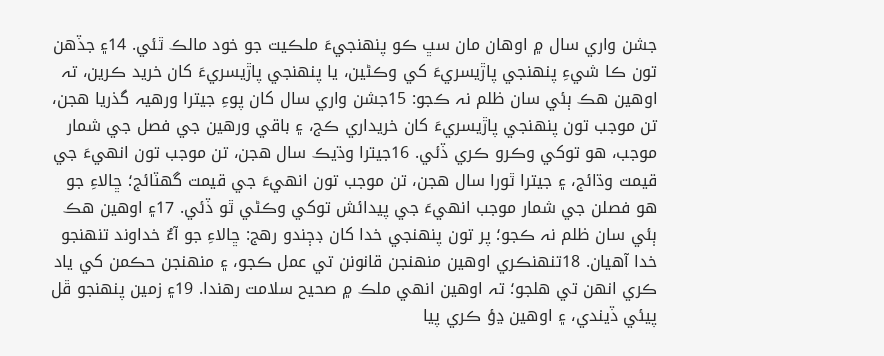جشن واري سال ۾ اوهان مان سڀ ڪو پنهنجيءَ ملڪيت جو خود مالڪ ٿئي. 14۽ جڏهن تون ڪا شيءِ پنهنجي پاڙيسريءَ کي وڪڻين، يا پنهنجي پاڙيسريءَ کان خريد ڪرين، تہ اوهين هڪ ٻئي سان ظلم نہ ڪجو: 15جشن واري سال کان پوءِ جيترا ورهيہ گذريا هجن، تن موجب تون پنهنجي پاڙيسريءَ کان خريداري ڪج، ۽ باقي ورهين جي فصل جي شمار موجب، هو توکي وڪرو ڪري ڏئي. 16جيترا وڌيڪ سال هجن، تن موجب تون انهيءَ جي قيمت وڌائج، ۽ جيترا ٿورا سال هجن، تن موجب تون انهيءَ جي قيمت گهٽائج؛ ڇالاءِ جو هو فصلن جي شمار موجب انهيءَ جي پيدائش توکي وڪڻي ٿو ڏئي. 17۽ اوهين هڪ ٻئي سان ظلم نہ ڪجو؛ پر تون پنهنجي خدا کان ڊڄندو رهج: ڇالاءِ جو آءٌ خداوند تنهنجو خدا آهيان. 18تنهنڪري اوهين منهنجن قانونن تي عمل ڪجو، ۽ منهنجن حڪمن کي ياد ڪري انهن تي هلجو؛ تہ اوهين انهي ملڪ ۾ صحيح سلامت رهندا. 19۽ زمين پنهنجو ڦل پيئي ڏيندي، ۽ اوهين ڍؤ ڪري پيا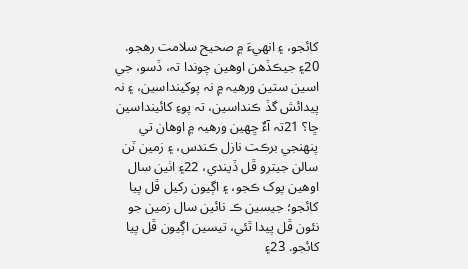کائجو، ۽ انهيءَ ۾ صحيح سلامت رهجو. 20۽ جيڪڏهن اوهين چوندا تہ، ڏسو، جي اسين ستين ورهيہ ۾ نہ پوکينداسين، ۽ نہ پيدائش گڏ ڪنداسين، تہ پوءِ کائينداسين ڇا؟ 21تہ آءٌ ڇهين ورهيہ ۾ اوهان تي پنهنجي برڪت نازل ڪندس، ۽ زمين ٽن سالن جيترو ڦل ڏيندي، 22۽ اٺين سال اوهين پوک ڪجو، ۽ اڳيون رکيل ڦل پيا کائجو؛ جيسين ڪ نائين سال زمين جو نئون ڦل پيدا ٿئي، تيسين اڳيون ڦل پيا کائجو. 23۽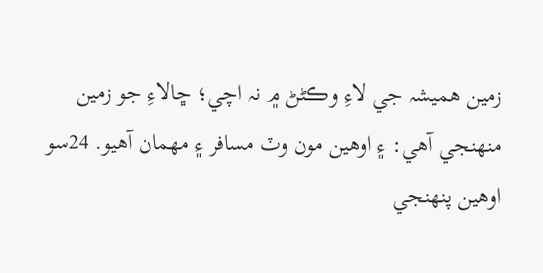زمين هميشہ جي لاءِ وڪڻڻ ۾ نہ اچي؛ ڇالاءِ جو زمين منهنجي آهي: ۽ اوهين مون وٽ مسافر ۽ مهمان آهيو. 24سو اوهين پنهنجي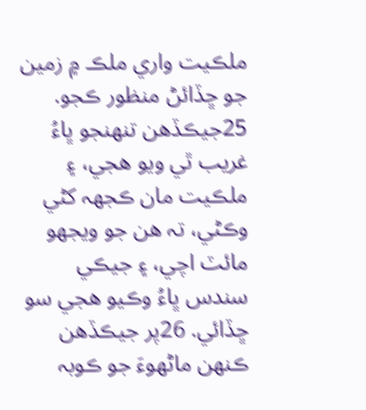ملڪيت واري ملڪ ۾ زمين جو ڇڏائڻ منظور ڪجو.
25جيڪڏهن تنهنجو ڀاءُ غريب ٿي ويو هجي، ۽ ملڪيت مان ڪجهہ کڻي وڪڻي، تہ هن جو ويجهو مائٽ اچي، ۽ جيڪي سندس ڀاءُ وڪيو هجي سو ڇڏائي. 26پر جيڪڏهن ڪنهن ماڻهوءَ جو ڪوبہ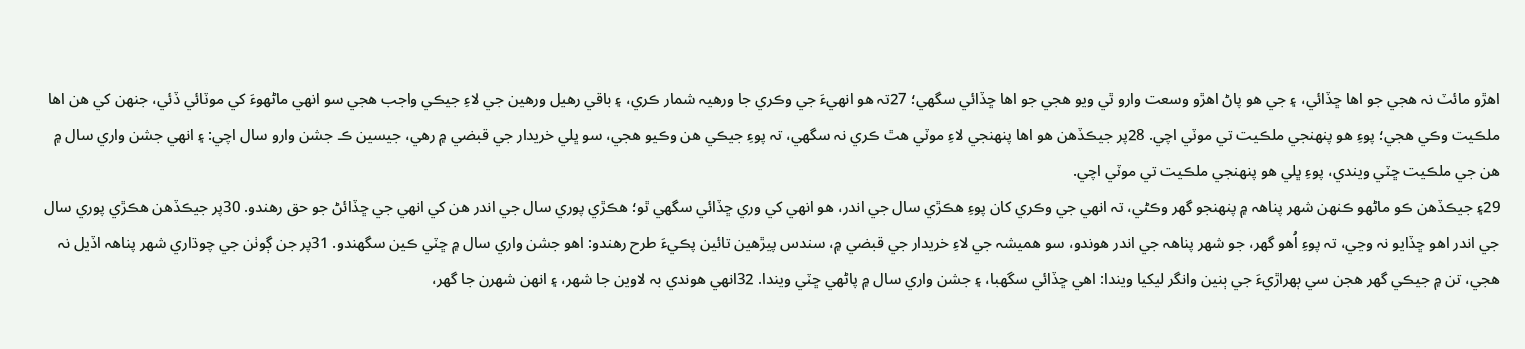اهڙو مائٽ نہ هجي جو اها ڇڏائي، ۽ جي هو پاڻ اهڙو وسعت وارو ٿي ويو هجي جو اها ڇڏائي سگهي؛ 27تہ هو انهيءَ جي وڪري جا ورهيہ شمار ڪري، ۽ باقي رهيل ورهين جي لاءِ جيڪي واجب هجي سو انهي ماڻهوءَ کي موٽائي ڏئي، جنهن کي هن اها ملڪيت وڪي هجي؛ پوءِ هو پنهنجي ملڪيت تي موٽي اچي. 28پر جيڪڏهن هو اها پنهنجي لاءِ موٽي هٿ ڪري نہ سگهي، تہ پوءِ جيڪي هن وڪيو هجي، سو ڀلي خريدار جي قبضي ۾ رهي، جيسين ڪ جشن وارو سال اچي: ۽ انهي جشن واري سال ۾ هن جي ملڪيت ڇٽي ويندي، پوءِ ڀلي هو پنهنجي ملڪيت تي موٽي اچي.
29۽ جيڪڏهن ڪو ماڻهو ڪنهن شهر پناهہ ۾ پنهنجو گهر وڪڻي، تہ انهي جي وڪري کان پوءِ هڪڙي سال جي اندر، هو انهي کي وري ڇڏائي سگهي ٿو؛ هڪڙي پوري سال جي اندر هن کي انهي جي ڇڏائڻ جو حق رهندو. 30پر جيڪڏهن هڪڙي پوري سال جي اندر اهو ڇڏايو نہ وڃي، تہ پوءِ اُهو گهر، جو شهر پناهہ جي اندر هوندو، سو هميشہ جي لاءِ خريدار جي قبضي ۾، سندس پيڙهين تائين پڪيءَ طرح رهندو: اهو جشن واري سال ۾ ڇٽي ڪين سگهندو. 31پر جن ڳوٺن جي چوڌاري شهر پناهہ اڏيل نہ هجي، تن ۾ جيڪي گهر هجن سي ٻهراڙيءَ جي ٻنين وانگر ليکيا ويندا: اهي ڇڏائي سگهبا، ۽ جشن واري سال ۾ پاڻهي ڇٽي ويندا. 32انهي هوندي بہ لاوين جا شهر، ۽ انهن شهرن جا گهر،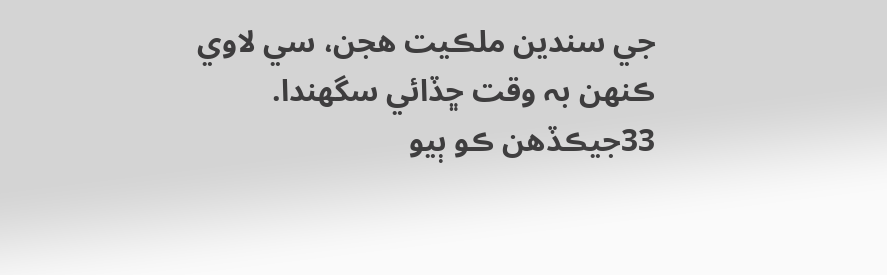جي سندين ملڪيت هجن، سي لاوي ڪنهن بہ وقت ڇڏائي سگهندا. 33جيڪڏهن ڪو ٻيو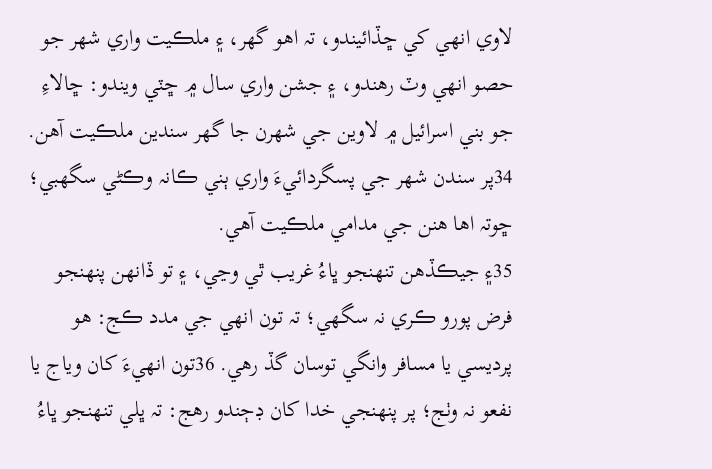لاوي انهي کي ڇڏائيندو، تہ اهو گهر، ۽ ملڪيت واري شهر جو حصو انهي وٽ رهندو، ۽ جشن واري سال ۾ ڇٽي ويندو: ڇالاءِ جو بني اسرائيل ۾ لاوين جي شهرن جا گهر سندين ملڪيت آهن. 34پر سندن شهر جي پسگردائيءَ واري ٻني ڪانہ وڪڻي سگهبي؛ ڇوتہ اها هنن جي مدامي ملڪيت آهي.
35۽ جيڪڏهن تنهنجو ڀاءُ غريب ٿي وڃي، ۽ تو ڏانهن پنهنجو فرض پورو ڪري نہ سگهي؛ تہ تون انهي جي مدد ڪج: هو پرديسي يا مسافر وانگي توسان گڏ رهي. 36تون انهيءَ کان وياج يا نفعو نہ وٺج؛ پر پنهنجي خدا کان ڊڄندو رهج: تہ ڀلي تنهنجو ڀاءُ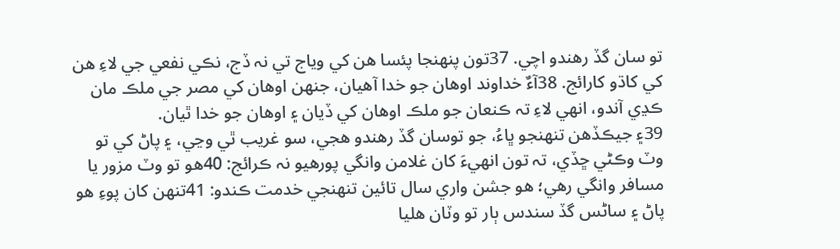تو سان گڏ رهندو اچي. 37تون پنهنجا پئسا هن کي وياج تي نہ ڏج، نڪي نفعي جي لاءِ هن کي کاڌو کارائج. 38آءٌ خداوند اوهان جو خدا آهيان، جنهن اوهان کي مصر جي ملڪ مان ڪڍي آندو، انهي لاءِ تہ ڪنعان جو ملڪ اوهان کي ڏيان ۽ اوهان جو خدا ٿيان.
39۽ جيڪڏهن تنهنجو ڀاءُ، جو توسان گڏ رهندو هجي، سو غريب ٿي وڃي، ۽ پاڻ کي تو وٽ وڪڻي ڇڏي، تہ تون انهيءَ کان غلامن وانگي پورهيو نہ ڪرائج: 40هو تو وٽ مزور يا مسافر وانگي رهي؛ هو جشن واري سال تائين تنهنجي خدمت ڪندو: 41تنهن کان پوءِ هو پاڻ ۽ ساڻس گڏ سندس ٻار تو وٽان هليا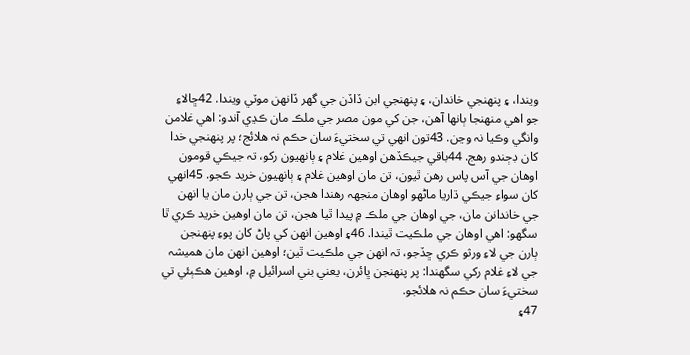ويندا، ۽ پنهنجي خاندان، ۽ پنهنجي ابن ڏاڏن جي گهر ڏانهن موٽي ويندا. 42ڇالاءِ جو اهي منهنجا ٻانها آهن، جن کي مون مصر جي ملڪ مان ڪڍي آندو: اهي غلامن وانگي وڪيا نہ وڃن. 43تون انهي تي سختيءَ سان حڪم نہ هلائج؛ پر پنهنجي خدا کان ڊڄندو رهج. 44باقي جيڪڏهن اوهين غلام ۽ ٻانهيون رکو، تہ جيڪي قومون اوهان جي آس پاس رهن ٿيون، تن مان اوهين غلام ۽ ٻانهيون خريد ڪجو. 45انهي کان سواءِ جيڪي ڌاريا ماڻهو اوهان منجهہ رهندا هجن، تن جي ٻارن مان يا انهن جي خاندانن مان، جي اوهان جي ملڪ ۾ پيدا ٿيا هجن، تن مان اوهين خريد ڪري ٿا سگهو: اهي اوهان جي ملڪيت ٿيندا. 46۽ اوهين انهن کي پاڻ کان پوءِ پنهنجن ٻارن جي لاءِ ورثو ڪري ڇڏجو، تہ انهن جي ملڪيت ٿين؛ اوهين انهن مان هميشہ جي لاءِ غلام رکي سگهندا: پر پنهنجن ڀائرن، يعني بني اسرائيل ۾، اوهين هڪٻئي تي سختيءَ سان حڪم نہ هلائجو.
47۽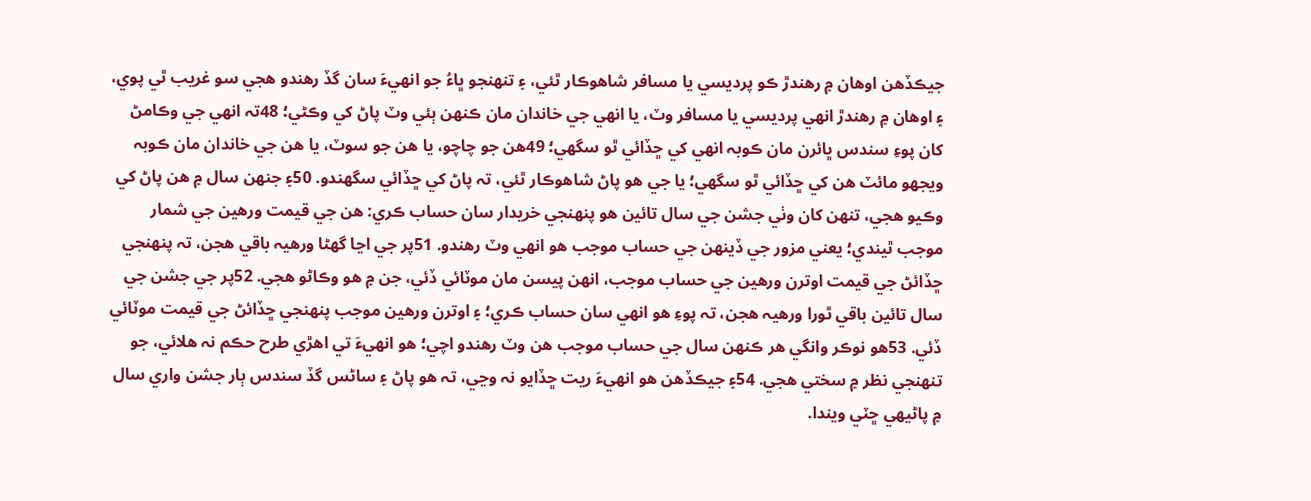جيڪڏهن اوهان ۾ رهندڙ ڪو پرديسي يا مسافر شاهوڪار ٿئي، ۽ تنهنجو ڀاءُ جو انهيءَ سان گڏ رهندو هجي سو غريب ٿي پوي، ۽ اوهان ۾ رهندڙ انهي پرديسي يا مسافر وٽ، يا انهي جي خاندان مان ڪنهن ٻئي وٽ پاڻ کي وڪڻي؛ 48تہ انهي جي وڪامڻ کان پوءِ سندس ڀائرن مان ڪوبہ انهي کي ڇڏائي ٿو سگهي؛ 49هن جو چاچو، يا هن جو سوٽ، يا هن جي خاندان مان ڪوبہ ويجهو مائٽ هن کي ڇڏائي ٿو سگهي؛ يا جي هو پاڻ شاهوڪار ٿئي، تہ پاڻ کي ڇڏائي سگهندو. 50۽ جنهن سال ۾ هن پاڻ کي وڪيو هجي، تنهن کان وٺي جشن جي سال تائين هو پنهنجي خريدار سان حساب ڪري: هن جي قيمت ورهين جي شمار موجب ٿيندي؛ يعني مزور جي ڏينهن جي حساب موجب هو انهي وٽ رهندو. 51پر جي اڃا گهڻا ورهيہ باقي هجن، تہ پنهنجي ڇڏائڻ جي قيمت اوترن ورهين جي حساب موجب، انهن پيسن مان موٽائي ڏئي، جن ۾ هو وڪاڻو هجي. 52پر جي جشن جي سال تائين باقي ٿورا ورهيہ هجن، تہ پوءِ هو انهي سان حساب ڪري؛ ۽ اوترن ورهين موجب پنهنجي ڇڏائڻ جي قيمت موٽائي ڏئي. 53هو نوڪر وانگي هر ڪنهن سال جي حساب موجب هن وٽ رهندو اچي؛ هو انهيءَ تي اهڙي طرح حڪم نہ هلائي، جو تنهنجي نظر ۾ سختي هجي. 54۽ جيڪڏهن هو انهيءَ ريت ڇڏايو نہ وڃي، تہ هو پاڻ ۽ ساڻس گڏ سندس ٻار جشن واري سال ۾ پاڻيهي ڇٽي ويندا.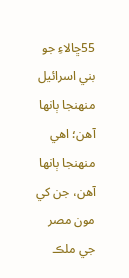55ڇالاءِ جو بني اسرائيل منهنجا ٻانها آهن؛ اهي منهنجا ٻانها آهن، جن کي مون مصر جي ملڪ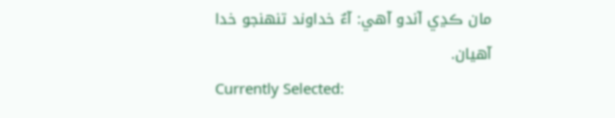مان ڪڍي آندو آهي: آءٌ خداوند تنهنجو خدا آهيان.
Currently Selected: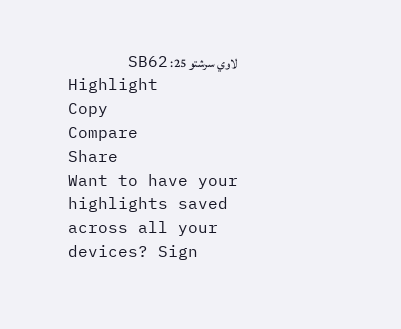لاوي سرشتو 25: SB62
Highlight
Copy
Compare
Share
Want to have your highlights saved across all your devices? Sign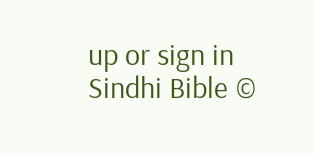up or sign in
Sindhi Bible ©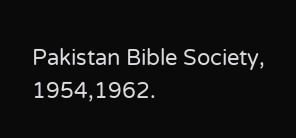Pakistan Bible Society, 1954,1962.